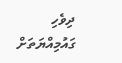ދިވެހި ގައުމިއްޔަތަށް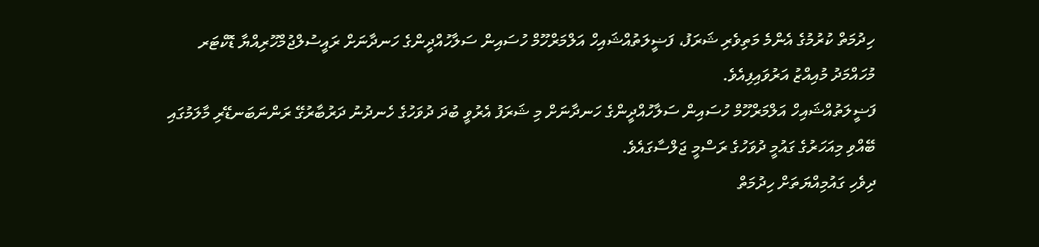ހިދުމަތް ކުރުމުގެ އެންމެ މަތިވެރި ޝަރަފު، ފަޟީލަތުއްޝައިހް އަލްމަރްހޫމް ހުސައިން ސަލާހުއްދީންގެ ހަނދާނަށް ރައީސުލްޖުމްހޫރިއްޔާ ޑޮކްޓަރ މުހައްމަދު މުއިއްޒު އަރުވައިފިއެވެ.
ފަޟީލަތުއްޝައިހް އަލްމަރްހޫމް ހުސައިން ސަލާހުއްދީންގެ ހަނދާނަށް މި ޝަރަފު އެރުވީ ބުދަ ދުވަހުގެ ހެނދުނު ދަރުބާރުގޭ ރަންނަބަނޑޭރި މާލަމުގައި ބޭއްވި މިއަހަރުގެ ގައުމީ ދުވަހުގެ ރަސްމީ ޖަލްސާގައެވެ.
ދިވެހި ގައުމިއްޔަތަށް ހިދުމަތް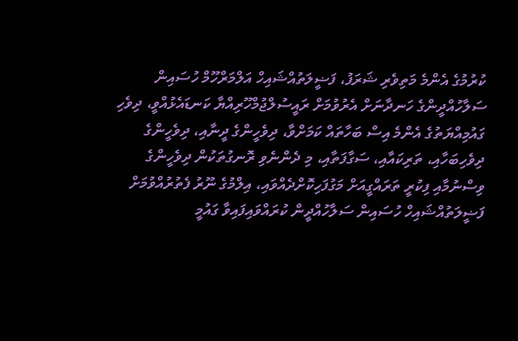ކުރުމުގެ އެންމެ މަތިވެރި ޝަރަފު، ފަޟީލަތުއްޝައިހް އަލްމަރްހޫމް ހުސައިން ސަލާހުއްދީންގެ ހަނދާނަށް އެރުވުމަށް ރައީސުލްޖުމްހޫރިއްޔާ ކަނޑައެޅުއްވީ، ދިވެހި ގައުމިއްޔަތުގެ އެންމެ އިސް ބަހާތައް ކަމަށްވާ، ދިވެހީންގެ ދީނާއި، ދިވެހީންގެ ދިވެހިބަހާއި، ތަރިކައާއި، ސަގާފަތާއި، މި ދެންނެވި ރޮނގުތަކުން ދިވެހީންގެ ވިސްނުމާއި ފިކުރީ ތަރައްގީއަށް މަގުފަހިކޮށްދެއްވައި، އިލްމުގެ ނޫރު ފެތުރުއްވުމަށް ފަޟީލަތުއްޝައިހް ހުސައިން ސަލާހުއްދީން ކުރައްވައިފައިވާ ގައުމީ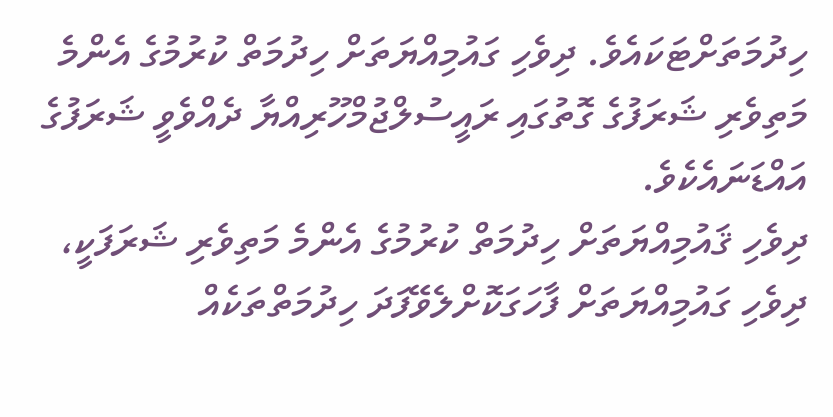ހިދުމަތަށްޓަކައެވެ. ދިވެހި ގައުމިއްޔަތަށް ހިދުމަތް ކުރުމުގެ އެންމެ މަތިވެރި ޝަރަފުގެ ގޮތުގައި ރައީސުލްޖުމްހޫރިއްޔާ ދެއްވެވީ ޝަރަފުގެ އައްޑަނައެކެވެ.
ދިވެހި ޤައުމިއްޔަތަށް ހިދުމަތް ކުރުމުގެ އެންމެ މަތިވެރި ޝަރަފަކީ، ދިވެހި ގައުމިއްޔަތަށް ފާހަގަކޮށްލެވޭފަދަ ހިދުމަތްތަކެއް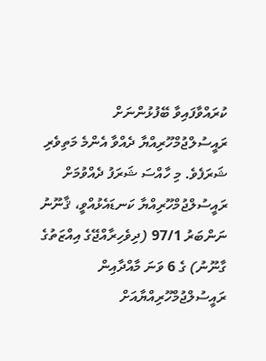ކުރައްވާފައިވާ ބޭފުޅުންނަށް ރައީސުލްޖުމްހޫރިއްޔާ ދެއްވާ އެންމެ މަތިވެރި ޝަރަފެވެ. މި ހާއްސަ ޝަރަފު ދެއްވުމަށް ރައީސުލްޖުމްހޫރިއްޔާ ކަނޑައެޅުއްވީ، ޤާނޫނު ނަންބަރު 97/1 (ދިވެހިރާއްޖޭގެ އިއްޒަތުގެ ގާނޫނު) ގެ 6 ވަނަ މާއްދާއިން ރައީސުލްޖުމްހޫރިއްޔާއަށް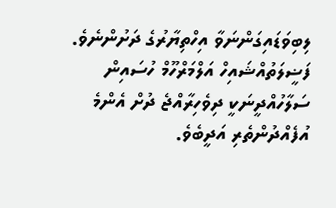ލިބިވަޑައިގަންނަވާ އިހްތިޔާރުގެ ދަށުންނެވެ.
ފަޟީލަތުއްޝައިހް އަލްމަރްހޫމް ހުސައިން ސަލާހުއްދީނަކީ ދިވެހިރާއްޖެ ދުށް އެންމެ އުފެއްދުންތެރި އަދީބެވެ.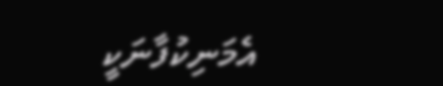އެމަނިކުފާނަކީ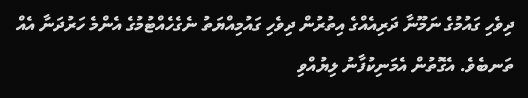ދިވެހި ގައުމުގެ ނަމޫނާ ދަރިއެއްގެ އިތުރުން ދިވެހި ގައުމިއްޔަތު ނެގެހެއްޓުމުގެ އެންމެ ހަރުދަނާ އެއް ތަނބެވެ. އެގޮތުން އެމަނިކުފާނު ލިޔުއްވި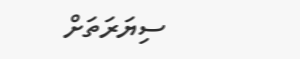ސިޔަރަތަށް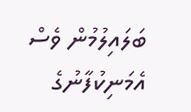ބަލައިލުމުން ވެސް އެމަނިކުފާނުގެ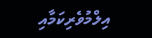އިލްމުވެރިކަމާއި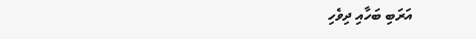އަރަބި ބަހާއި ދިވެހި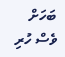ބަހަށް ވެސް ހުރި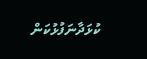ކުޅަދާނަފުޅުކަން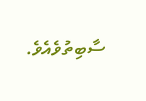ސާބިތުވެއެވެ.